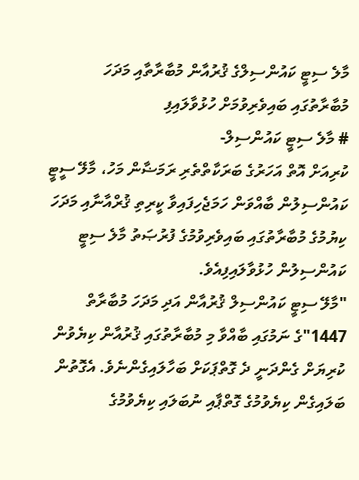މާލެ ސިޓީ ކައުންސިލްގެ ޤުރުއާން މުބާރާތާއި މަދަހަ މުބާރާތުގައި ބައިވެރިވުމަށް ހުޅުވާލައިފި
# މާލެ ސިޓީ ކައުންސިލް-
ކުރިއަށް އޮތް އަހަރުގެ ބަރަކާތްތެރި ރަމަޟާން މަހު، މާލޭ ސީޓީ ކައުންސިލުން ބާއްވަން ހަމަޖެހިފައިވާ ކީރިތި ޤުރްއާނާއި މަދަހަ ކިޔުމުގެ މުބާރާތުގައި ބައިވެރިވުމުގެ ފުރުޞަތު މާލެ ސިޓީ ކައުންސިލުން ހުޅުވާލައިފިއެވެ.
"މާލޭ ސިޓީ ކައުންސިލް ޤުރުއާން އަދި މަދަހަ މުބާރާތް 1447"ގެ ނަމުގައި ބާއްވާ މި މުބާރާތުގައި ޤުރުއާން ކިޔެވުން ކުރިޔަށް ގެންދަނީ ދެ ގޮތްޕަކަށް ބަހާލައިގެންނެވެ. އެގޮތުން ބަލައިގެން ކިޔެވުމުގެ ގޮތްޕާއި ނުބަލައި ކިޔެވުމުގެ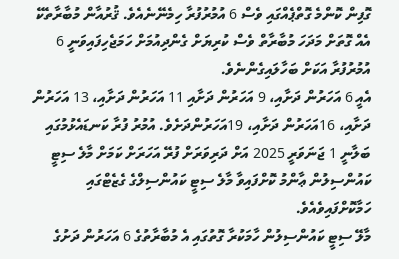ގޮފިން ކޮންމެ ގޮތްޕެއްގައި ވެސް 6 އުމުރުފުރާ ހިމެނޭނެއެވެ. ޤުރުއާން މުބާރާތެކޭ އެއް ގޮތަށް މަދަހަ މުބާރާތް ވެސް ކުރިޔަށް ގެންދިއުމަށް ހަމަޖެހިފައިވަނީ 6 އުމުރުފުރާ އަކަށް ބަހާލައިގެންނެވެ.
އެއީ 6 އަހަރުން ދަށާއި، 9 އަހަރުން ދަށާއި 11 އަހަރުން ދަށާއި، 13 އަހަރުން ދަށާއި، 16އަހަރުން ދަށާއި، 19އަހަރުންދަށެވެ. އުމުރު ފުރާ ކަނޑައެޅުމުގައި ބަލާނީ 1 ޖަނަވަރީ 2025 އަށް ދަރިވަރަށް ފުރޭ އަހަރަށް ކަމަށް މާލެ ސިޓީ ކައުންސިލުން ޢާންމު ކޮށްފައިވާ މާލެ ސިޓީ ކައުންސިލްގެ ގެޒެޓްގައި ހަމާކޮށްފައިވެއެވެ.
މާލޭ ސިޓީ ކައުންސިލުން ހާމަކުރާ ގޮތުގައި އެ މުބާރާތުގެ 6 އަހަރުން ދަށުގެ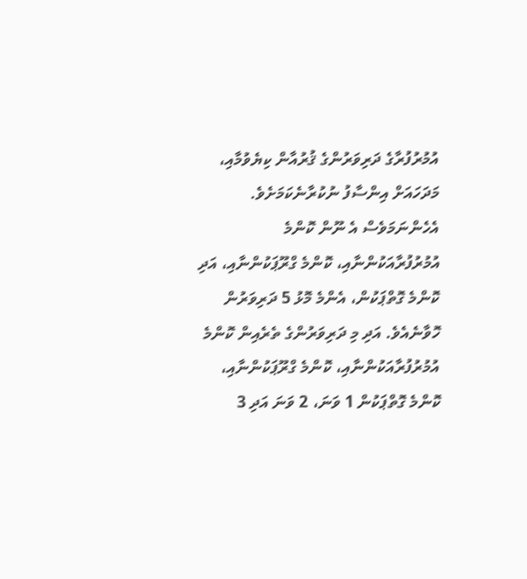އުމުރުފުރާގެ ދަރިވަރުންގެ ޤުރުއާން ކިޔެވުމާއި، މަދަހައަށް އިންސާފު ނުކުރާނެކަމަށެވެ. އެހެންނަމަވެސް އެ ނޫން ކޮންމެ އުމުރުފުރާއަކުންނާއި، ކޮންމެ ގްރޫޕަކުންނާއި، އަދި ކޮންމެ ގޮތްޕަކުން، އެންމެ މޮޅު 5 ދަރިވަރުން ހޮވާނެއެވެ. އަދި މި ދަރިވަރުންގެ ތެރެއިން ކޮންމެ އުމުރުފުރާއަކުންނާއި، ކޮންމެ ގްރޫޕަކުންނާއި، ކޮންމެ ގޮތްޕަކުން 1 ވަނަ، 2 ވަނަ އަދި 3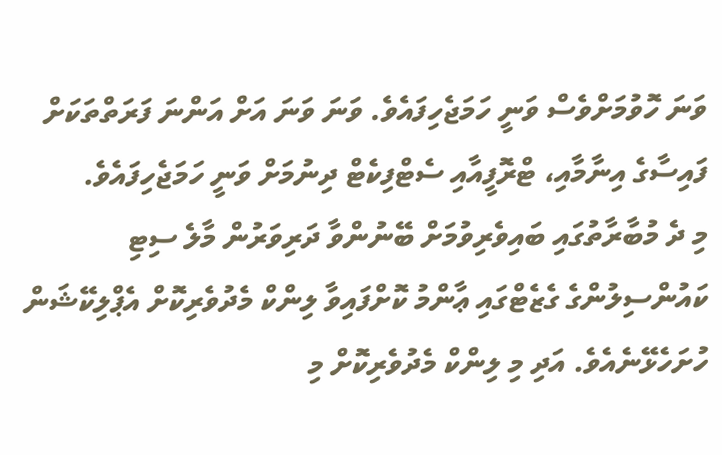ވަނަ ހޮވުމަށްވެސް ވަނީ ހަމަޖެހިފައެވެ. ވަނަ ވަނަ އަށް އަންނަ ފަރަތްތަކަށް ފައިސާގެ އިނާމާއި، ޓްރޮފީއާއި ސެޓްފިކެޓް ދިނުމަށް ވަނީ ހަމަޖެހިފައެވެ.
މި ދެ މުބާރާތުގައި ބައިވެރިވުމަށް ބޭނުންވާ ދަރިވަރުން މާލެ ސިޓި ކައުންސިލުންގެ ގެޒެޓްގައި ޢާންމު ކޮށްފައިވާ ލިންކް މެދުވެރިކޮށް އެޕްލިކޭޝަން ހުށަހެޅޭނެއެވެ. އަދި މި ލިންކް މެދުވެރިކޮށް މި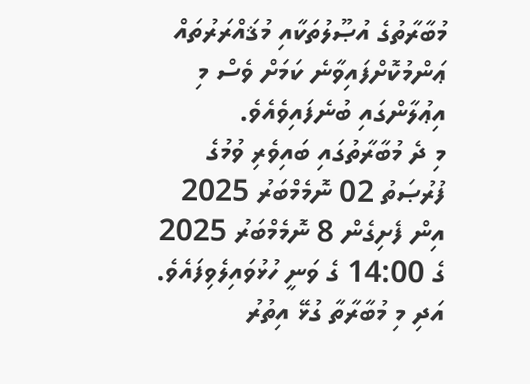މުބާރާތުގެ އުޞޫލުތަކާއި މުޤައްރަރުތައް ޢަންމުކޮށްފައިވާނެ ކަމަށް ވެސް މި އިޢުލާންގައި ބުނެފައިވެއެވެ.
މި ދެ މުބާރާތުގައި ބައިވެރި ވުމުގެ ފުރުޞަތު 02 ނޮމެމްބަރު 2025 އިން ފެށިގެން 8 ނޮމެމްބަރު 2025 ގެ 14:00 ގެ ވަނީ ހުޅުވައިލެވިފައެވެ.
އަދި މި މުބާރާތާ ގުޅޭ އިތުރު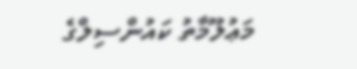މަޢުލޫމާތު ކައުންސިލްގެ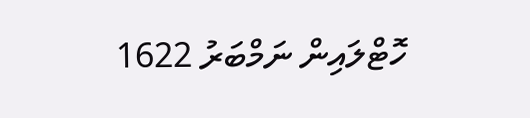ހޮޓްލައިން ނަމްބަރު 1622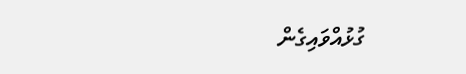ގުޅުއްވައިގެން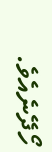ހޯދޭނެއެވެ.